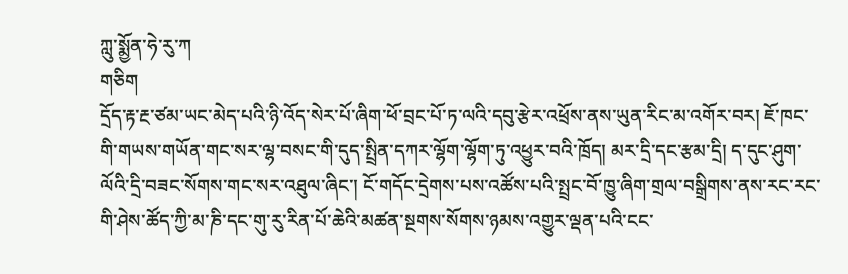ཀླུ་སྨྱོན་ཧེ་རུ་ཀ
གཅིག
དྲོད་རྟ་རྔ་ཙམ་ཡང་མེད་པའི་ཉི་འོད་སེར་པོ་ཞིག་ཕོ་བྲང་པོ་ཏ་ལའི་དབུ་རྩེར་འཕྲོས་ནས་ཡུན་རིང་མ་འགོར་བར། ཇོ་ཁང་གི་གཡས་གཡོན་གང་སར་ལྷ་བསང་གི་དུད་སྤྲིན་དཀར་ལྷོག་ལྷོག་ཏུ་འཕྱུར་བའི་ཁྲོད། མར་དྲི་དང་རྩམ་དྲི། ད་དུང་ཤུག་ལོའི་དྲི་བཟང་སོགས་གང་སར་འཐུལ་ཞིང་། ངོ་གདོང་དྲེགས་པས་འཚོས་པའི་སྤྲང་བོ་ཁྱུ་ཞིག་གྲལ་བསྒྲིགས་ནས་རང་རང་གི་ཤེས་ཚོད་ཀྱི་མ་ཎི་དང་གུ་རུ་རིན་པོ་ཆེའི་མཚན་སྔགས་སོགས་ཉམས་འགྱུར་ལྡན་པའི་ངང་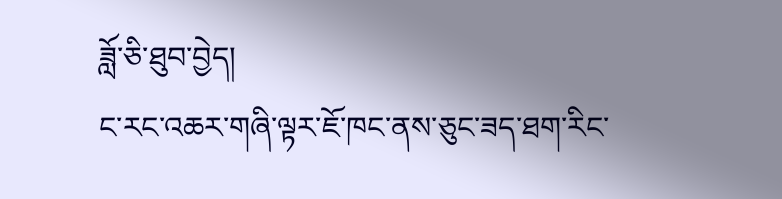ཟློ་ཅི་ཐུབ་བྱེད།
ང་རང་འཆར་གཞི་ལྟར་ཇོ་ཁང་ནས་ཅུང་ཟད་ཐག་རིང་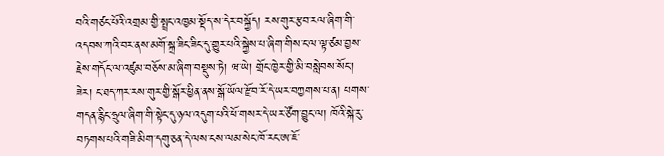བའི་གཙང་པོའི་འགྲམ་གྱི་སྤྲང་འཁྱམ་སྡོད་ས་དེར་བསྐྱོད། རས་གུར་རྩབ་རལ་ཞིག་གི་འདབས་ཀའི་བར་ནས་མགོ་སྐྲ་ཟིང་ཟིང་དུ་གྱུར་པའི་སྐྱེས་པ་ཞིག་གིས་ང་ལ་ལྟ་ཙམ་བྱས་རྗེས་གདོང་ལ་འཛུམ་བཅོས་མ་ཞིག་བསྡུས་ཏེ། ཝ་ཡེ། གྲོང་ཁྱེར་གྱི་མི་བསླེབས་སོང་། ཟེར། ང་ཐད་ཀར་རས་གུར་གྱི་སྒོར་ཕྱིན་ནས་སྒོ་ཡོལ་རྫོབ་རོ་དེ་ཡར་བཀྱགས་པ་ན། པགས་གདན་རྙིང་ཧྲུལ་ཞིག་གི་སྟེང་དུ་ཉལ་འདུག་པའི་ཕོ་གསར་དེ་ཡར་ཙོག་བྱུང་ལ། ཁོའི་སྐེ་རུ་བཏགས་པའི་གཟི་མིག་དགུ་ཅན་དེ་ལས་ངས་ལམ་སེང་ཁོ་རང་ཨ་ཇོ་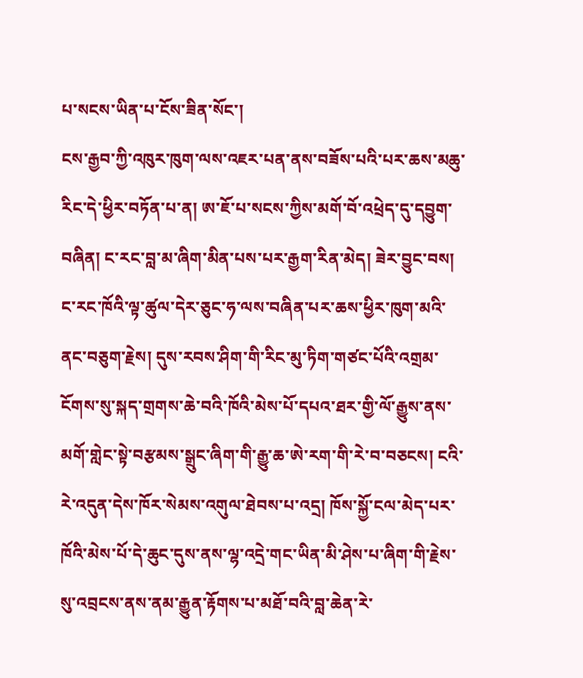པ་སངས་ཡིན་པ་ངོས་ཟིན་སོང་།
ངས་རྒྱབ་ཀྱི་འཁུར་ཁུག་ལས་འཇར་པན་ནས་བཟོས་པའི་པར་ཆས་མཆུ་རིང་དེ་ཕྱིར་བཏོན་པ་ན། ཨ་ཇོ་པ་སངས་ཀྱིས་མགོ་བོ་འཕྲེད་དུ་དབྱུག་བཞིན། ང་རང་བླ་མ་ཞིག་མིན་པས་པར་རྒྱག་རིན་མེད། ཟེར་བྱུང་བས། ང་རང་ཁོའི་ལྟ་ཚུལ་དེར་ཅུང་ཧ་ལས་བཞིན་པར་ཆས་ཕྱིར་ཁུག་མའི་ནང་བཅུག་རྗེས། དུས་རབས་ཤིག་གི་རིང་མུ་ཏིག་གཙང་པོའི་འགྲམ་ངོགས་སུ་སྐད་གྲགས་ཆེ་བའི་ཁོའི་མེས་པོ་དཔའ་ཐར་གྱི་ལོ་རྒྱུས་ནས་མགོ་གླེང་སྟེ་བརྩམས་སྒྲུང་ཞིག་གི་རྒྱུ་ཆ་ཨེ་རག་གི་རེ་བ་བཅངས། ངའི་རེ་འདུན་དེས་ཁོར་སེམས་འགུལ་ཐེབས་པ་འདྲ། ཁོས་སྐྱོ་ངལ་མེད་པར་ཁོའི་མེས་པོ་དེ་ཆུང་དུས་ནས་ལྷ་འདྲེ་གང་ཡིན་མི་ཤེས་པ་ཞིག་གི་རྗེས་སུ་འབྲངས་ནས་ནམ་རྒྱུན་རྟོགས་པ་མཐོ་བའི་བླ་ཆེན་རེ་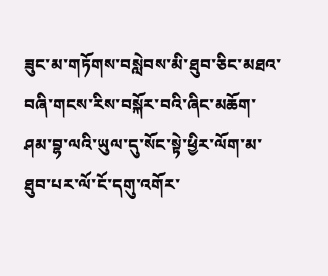ཟུང་མ་གཏོགས་བསླེབས་མི་ཐུབ་ཅིང་མཐའ་བཞི་གངས་རིས་བསྐོར་བའི་ཞིང་མཆོག་ཤམ་བྷ་ལའི་ཡུལ་དུ་སོང་སྟེ་ཕྱིར་ལོག་མ་ཐུབ་པར་ལོ་ངོ་དགུ་འགོར་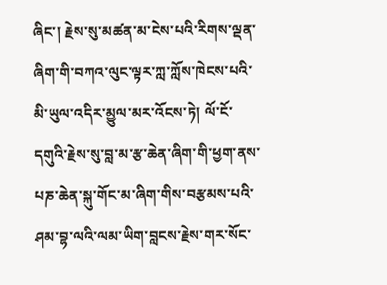ཞིང་། རྗེས་སུ་མཚན་མ་ངེས་པའི་རིགས་ལྡན་ཞིག་གི་བཀའ་ལུང་ལྟར་ཀླ་ཀློས་ཁེངས་པའི་མི་ཡུལ་འདིར་མྱུལ་མར་འོངས་ཏེ། ལོ་ངོ་དགུའི་རྗེས་སུ་བླ་མ་རྩ་ཆེན་ཞིག་གི་ཕྱག་ནས་པཎ་ཆེན་སྐུ་གོང་མ་ཞིག་གིས་བརྩམས་པའི་ཤམ་བྷ་ལའི་ལམ་ཡིག་བླངས་རྗེས་གར་སོང་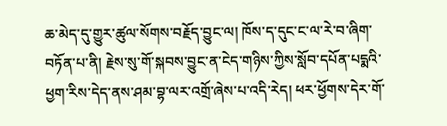ཆ་མེད་དུ་གྱུར་ཚུལ་སོགས་བརྗོད་བྱུང་ལ། ཁོས་ད་དུང་ང་ལ་རེ་བ་ཞིག་བཏོན་པ་ནི། རྗེས་སུ་གོ་སྐབས་བྱུང་ན་ངེད་གཉིས་ཀྱིས་སློབ་དཔོན་པདྨའི་ཕྱག་རིས་དེད་ནས་ཤམ་བྷ་ལར་འགྲོ་ཞེས་པ་འདི་རེད། ཕར་ཕྱོགས་དེར་གོ་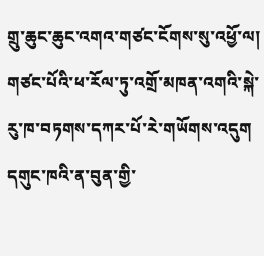གྲུ་ཆུང་ཆུང་འགའ་གཙང་ངོགས་སུ་འཕྱོ་ལ། གཙང་པོའི་ཕ་རོལ་ཏུ་འགྲོ་མཁན་འགའི་སྐེ་རུ་ཁ་བཏགས་དཀར་པོ་རེ་གཡོགས་འདུག དགུང་ཁའི་ན་བུན་གྱི་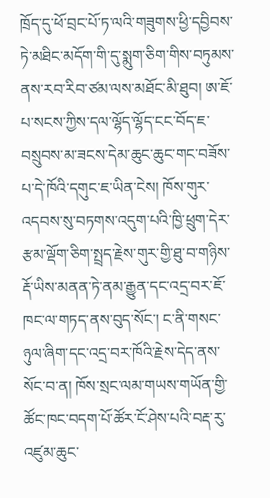ཁྲོད་དུ་ཕོ་བྲང་པོ་ཏ་ལའི་གཟུགས་ཕྱི་དབྱིབས་ཏེ་མཐིང་མདོག་གི་དུ་སྨུག་ཅིག་གིས་བཏུམས་ནས་རབ་རིབ་ཙམ་ལས་མཐོང་མི་ཐུབ། ཨ་ཇོ་པ་སངས་ཀྱིས་དལ་ལྷོད་ལྷོད་ངང་བོད་ཇ་བསྲུབས་མ་ཟངས་དེམ་ཆུང་ཆུང་གང་བཟོས་པ་དེ་ཁོའི་དགུང་ཇ་ཡིན་ངེས། ཁོས་གུར་འདབས་སུ་བཏགས་འདུག་པའི་ཁྱི་ཕྲུག་དེར་རྩམ་ལྡོག་ཅིག་སྤྲད་རྗེས་གུར་གྱི་ཐུ་བ་གཉིས་རྡོ་ཡིས་མནན་ཏེ་ནམ་རྒྱུན་དང་འདྲ་བར་ཇོ་ཁང་ལ་གཏད་ནས་བུད་སོང་། ང་ནི་གསང་ཉུལ་ཞིག་དང་འདྲ་བར་ཁོའི་རྗེས་དེད་ནས་སོང་བ་ན། ཁོས་སྲང་ལམ་གཡས་གཡོན་གྱི་ཚོང་ཁང་བདག་པོ་ཚོར་ངོ་ཤེས་པའི་བརྡ་རུ་འཛུམ་ཆུང་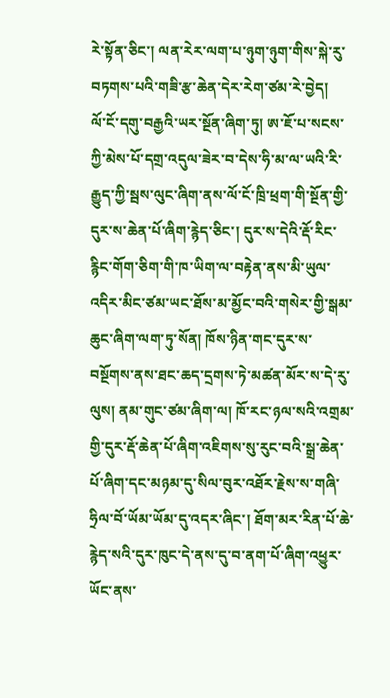རེ་སྟོན་ཅིང་། ལན་རེར་ལག་པ་ཉུག་ཉུག་གིས་སྐེ་རུ་བཏགས་པའི་གཟི་རྩ་ཆེན་དེར་རེག་ཙམ་རེ་བྱེད།
ལོ་ངོ་དགུ་བརྒྱའི་ཡར་སྔོན་ཞིག་ཏུ། ཨ་ཇོ་པ་སངས་ཀྱི་མེས་པོ་དགྲ་འདུལ་ཟེར་བ་དེས་ཧི་མ་ལ་ཡའི་རི་རྒྱུད་ཀྱི་སྦས་ལུང་ཞིག་ནས་ལོ་ངོ་ཁྲི་ཕྲག་གི་སྔོན་གྱི་དུར་ས་ཆེན་པོ་ཞིག་རྙེད་ཅིང་། དུར་ས་དེའི་རྡོ་རིང་རྙིང་གོག་ཅིག་གི་ཁ་ཡིག་ལ་བརྟེན་ནས་མི་ཡུལ་འདིར་མིང་ཙམ་ཡང་ཐོས་མ་མྱོང་བའི་གསེར་གྱི་སྒམ་ཆུང་ཞིག་ལག་ཏུ་སོན། ཁོས་ཉིན་གང་དུར་ས་བསྔོགས་ནས་ཐང་ཆད་དྲགས་ཏེ་མཚན་མོར་ས་དེ་རུ་ལུས། ནམ་གུང་ཙམ་ཞིག་ལ། ཁོ་རང་ཉལ་སའི་འགྲམ་གྱི་དུར་རྡོ་ཆེན་པོ་ཞིག་འཇིགས་སུ་རུང་བའི་སྒྲ་ཆེན་པོ་ཞིག་དང་མཉམ་དུ་སིལ་བུར་འཐོར་རྗེས་ས་གཞི་ཧྲིལ་བོ་ཡོམ་ཡོམ་དུ་འདར་ཞིང་། ཐོག་མར་རིན་པོ་ཆེ་རྙེད་སའི་དུར་ཁུང་དེ་ནས་དུ་བ་ནག་པོ་ཞིག་འཕྱུར་ཡོང་ནས་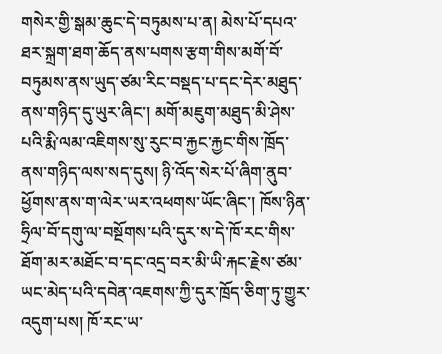གསེར་གྱི་སྒམ་ཆུང་དེ་བཏུམས་པ་ན། མེས་པོ་དཔའ་ཐར་སྐྲག་ཐག་ཆོད་ནས་པགས་རྩག་གིས་མགོ་བོ་བཏུམས་ནས་ཡུད་ཙམ་རིང་བསྡད་པ་དང་དེར་མཐུད་ནས་གཉིད་དུ་ཡུར་ཞིང་། མགོ་མཇུག་མཐུད་མི་ཤེས་པའི་རྨི་ལམ་འཇིགས་སུ་རུང་བ་རྐྱང་རྐྱང་གིས་ཁྲོད་ནས་གཉིད་ལས་སད་དུས། ཉི་འོད་སེར་པོ་ཞིག་ནུབ་ཕྱོགས་ནས་ག་ལེར་ཡར་འཕགས་ཡོང་ཞིང་། ཁོས་ཉིན་ཧྲིལ་བོ་དགུ་ལ་བསྔོགས་པའི་དུར་ས་དེ་ཁོ་རང་གིས་ཐོག་མར་མཐོང་བ་དང་འདྲ་བར་མི་ཡི་རྐང་རྗེས་ཙམ་ཡང་མེད་པའི་དབེན་འཇགས་ཀྱི་དུར་ཁྲོད་ཅིག་ཏུ་གྱུར་འདུག་པས། ཁོ་རང་ཡ་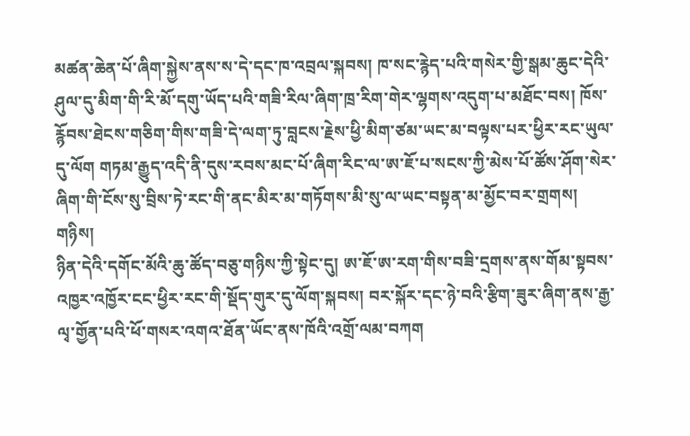མཚན་ཆེན་པོ་ཞིག་སྐྱེས་ནས་ས་དེ་དང་ཁ་འབྲལ་སྐབས། ཁ་སང་རྙེད་པའི་གསེར་གྱི་སྒམ་ཆུང་དེའི་ཤུལ་དུ་མིག་གི་རི་མོ་དགུ་ཡོད་པའི་གཟི་རིལ་ཞིག་ཁྲ་རིག་གེར་ལྷགས་འདུག་པ་མཐོང་བས། ཁོས་རྙོབས་ཐེངས་གཅིག་གིས་གཟི་དེ་ལག་ཏུ་བླངས་རྗེས་ཕྱི་མིག་ཙམ་ཡང་མ་བལྟས་པར་ཕྱིར་རང་ཡུལ་དུ་ལོག གཏམ་རྒྱུད་འདི་ནི་དུས་རབས་མང་པོ་ཞིག་རིང་ལ་ཨ་ཇོ་པ་སངས་ཀྱི་མེས་པོ་ཚོས་ཤོག་སེར་ཞིག་གི་ངོས་སུ་བྲིས་ཏེ་རང་གི་ནང་མིར་མ་གཏོགས་མི་སུ་ལ་ཡང་བསྟན་མ་མྱོང་བར་གྲགས།
གཉིས།
ཉིན་དེའི་དགོང་མོའི་ཆུ་ཚོད་བཅུ་གཉིས་ཀྱི་སྟེང་དུ། ཨ་ཇོ་ཨ་རག་གིས་བཟི་དྲགས་ནས་གོམ་སྟབས་འཁྱར་འཁྱོར་ངང་ཕྱིར་རང་གི་སྡོད་གུར་དུ་ལོག་སྐབས། བར་སྐོར་དང་ཉེ་བའི་རྩིག་ཟུར་ཞིག་ནས་རྒྱ་ལྭ་གྱོན་པའི་ཕོ་གསར་འགའ་ཐོན་ཡོང་ནས་ཁོའི་འགྲོ་ལམ་བཀག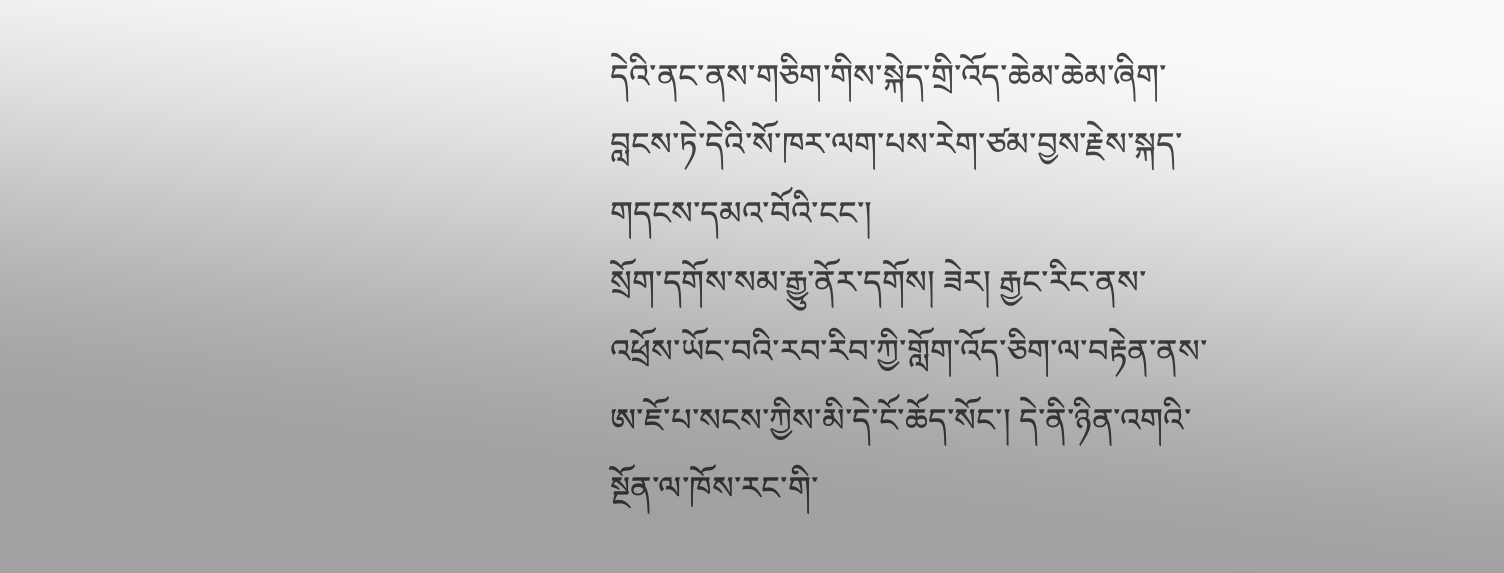དེའི་ནང་ནས་གཅིག་གིས་སྐེད་གྲི་འོད་ཆེམ་ཆེམ་ཞིག་བླངས་ཏེ་དེའི་སོ་ཁར་ལག་པས་རེག་ཙམ་བྱས་རྗེས་སྐད་གདངས་དམའ་བོའི་ངང་།
སྲོག་དགོས་སམ་རྒྱུ་ནོར་དགོས། ཟེར། རྒྱང་རིང་ནས་འཕྲོས་ཡོང་བའི་རབ་རིབ་ཀྱི་གློག་འོད་ཅིག་ལ་བརྟེན་ནས་ཨ་ཇོ་པ་སངས་ཀྱིས་མི་དེ་ངོ་ཆོད་སོང་། དེ་ནི་ཉིན་འགའི་སྔོན་ལ་ཁོས་རང་གི་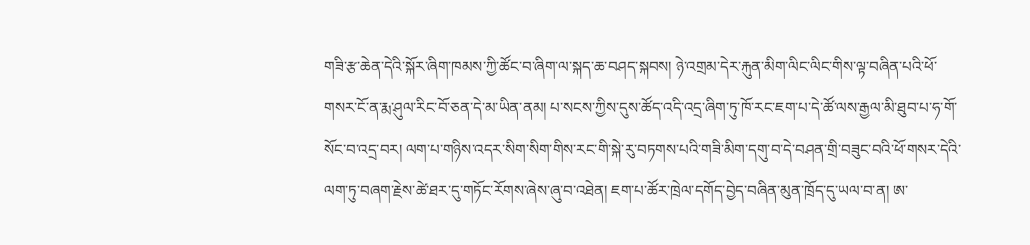གཟི་རྩ་ཆེན་དེའི་སྐོར་ཞིག་ཁམས་ཀྱི་ཚོང་བ་ཞིག་ལ་སྐད་ཆ་བཤད་སྐབས། ཉེ་འགྲམ་དེར་རྐུན་མིག་ལིང་ལིང་གིས་ལྟ་བཞིན་པའི་ཕོ་གསར་ངོ་ན་རྨ་ཤུལ་རིང་བོ་ཅན་དེ་མ་ཡིན་ནམ། པ་སངས་ཀྱིས་དུས་ཚོད་འདི་འདྲ་ཞིག་ཏུ་ཁོ་རང་ཇག་པ་དེ་ཚོ་ལས་རྒྱལ་མི་ཐུབ་པ་ཧ་གོ་སོང་བ་འདྲ་བར། ལག་པ་གཉིས་འདར་སིག་སིག་གིས་རང་གི་སྐེ་རུ་བཏགས་པའི་གཟི་མིག་དགུ་བ་དེ་བཤན་གྲི་བཟུང་བའི་ཕོ་གསར་དེའི་ལག་ཏུ་བཞག་རྗེས་ཚེ་ཐར་དུ་གཏོང་རོགས་ཞེས་ཞུ་བ་འཐེན། ཇག་པ་ཚོར་ཁྲེལ་དགོད་བྱེད་བཞིན་མུན་ཁྲོད་དུ་ཡལ་བ་ན། ཨ་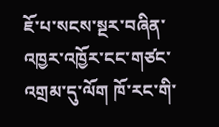ཇོ་པ་སངས་སྔར་བཞིན་འཁྱར་འཁྱོར་ངང་གཙང་འགྲམ་དུ་ལོག ཁོ་རང་གི་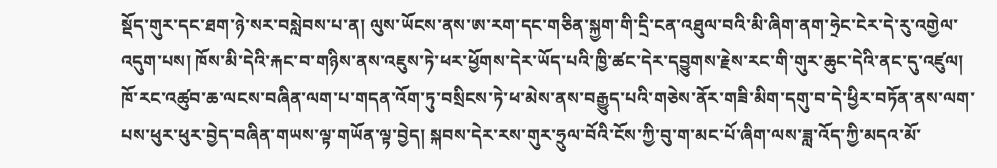སྡོད་གུར་དང་ཐག་ཉེ་སར་བསླེབས་པ་ན། ལུས་ཡོངས་ནས་ཨ་རག་དང་གཅིན་སྐྱག་གི་དྲི་ངན་འཐུལ་བའི་མི་ཞིག་ནག་ཧྲེང་ངེར་དེ་རུ་འགྱེལ་འདུག་པས། ཁོས་མི་དེའི་རྐང་བ་གཉིས་ནས་འཇུས་ཏེ་ཕར་ཕྱོགས་དེར་ཡོད་པའི་ཁྱི་ཚང་དེར་དབྱུགས་རྗེས་རང་གི་གུར་ཆུང་དེའི་ནང་དུ་འཛུལ། ཁོ་རང་འཚུབ་ཆ་ལངས་བཞིན་ལག་པ་གདན་འོག་ཏུ་བསྲིངས་ཏེ་ཕ་མེས་ནས་བརྒྱུད་པའི་གཅེས་ནོར་གཟི་མིག་དགུ་བ་དེ་ཕྱིར་བཏོན་ནས་ལག་པས་ཕུར་ཕུར་བྱེད་བཞིན་གཡས་ལྟ་གཡོན་ལྟ་བྱེད། སྐབས་དེར་རས་གུར་ཧྲུལ་བོའི་ངོས་ཀྱི་བུ་ག་མང་པོ་ཞིག་ལས་ཟླ་འོད་ཀྱི་མདའ་མོ་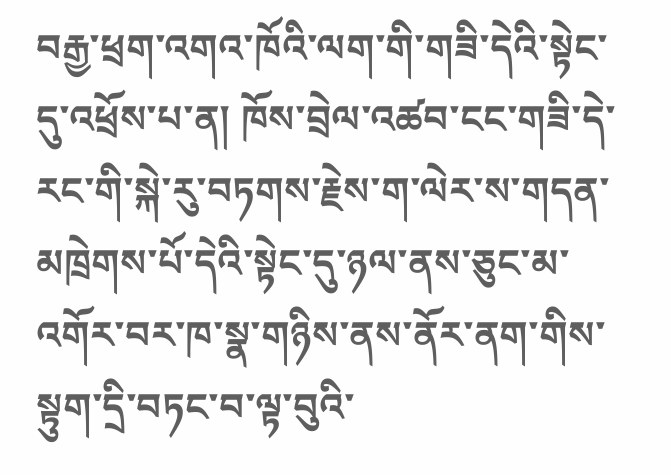བརྒྱ་ཕྲག་འགའ་ཁོའི་ལག་གི་གཟི་དེའི་སྟེང་དུ་འཕྲོས་པ་ན། ཁོས་བྲེལ་འཚབ་ངང་གཟི་དེ་རང་གི་སྐེ་རུ་བཏགས་རྗེས་ག་ལེར་ས་གདན་མཁྲེགས་པོ་དེའི་སྟེང་དུ་ཉལ་ནས་ཅུང་མ་འགོར་བར་ཁ་སྣ་གཉིས་ནས་ནོར་ནག་གིས་སྟུག་དྲི་བཏང་བ་ལྟ་བུའི་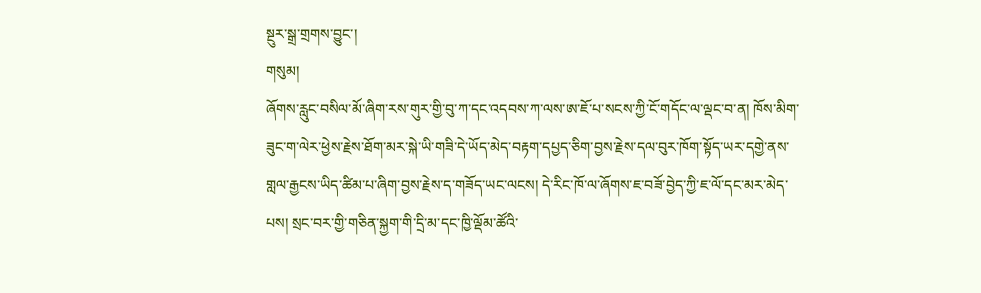སྔུར་སྒྲ་གྲགས་བྱུང་།
གསུམ།
ཞོགས་རླུང་བསིལ་མོ་ཞིག་རས་གུར་གྱི་བུ་ཀ་དང་འདབས་ཀ་ལས་ཨ་ཇོ་པ་སངས་ཀྱི་ངོ་གདོང་ལ་ལྡང་བ་ན། ཁོས་མིག་ཟུང་ག་ལེར་ཕྱེས་རྗེས་ཐོག་མར་སྐེ་ཡི་གཟི་དེ་ཡོད་མེད་བརྟག་དཔྱད་ཅིག་བྱས་རྗེས་དལ་བུར་ཁོག་སྟོད་ཡར་དགྱེ་ནས་གླལ་རྒྱངས་ཡིད་ཚིམ་པ་ཞིག་བྱས་རྗེས་ད་གཟོད་ཡང་ལངས། དེ་རིང་ཁོ་ལ་ཞོགས་ཇ་བཟོ་བྱེད་ཀྱི་ཇ་ལོ་དང་མར་མེད་པས། སྲང་བར་གྱི་གཅིན་སྐྱག་གི་དྲི་མ་དང་ཁྱི་ལྡོམ་ཚོའི་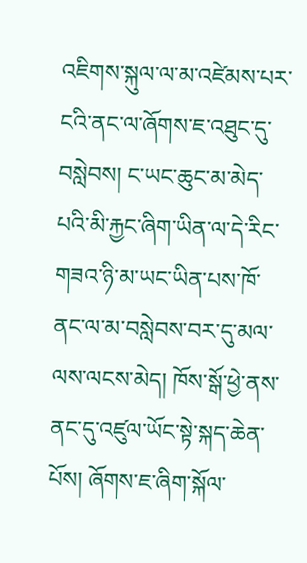འཇིགས་སྐུལ་ལ་མ་འཛེམས་པར་ངའི་ནང་ལ་ཞོགས་ཇ་འཐུང་དུ་བསླེབས། ང་ཡང་ཆུང་མ་མེད་པའི་མི་རྐྱང་ཞིག་ཡིན་ལ་དེ་རིང་གཟའ་ཉི་མ་ཡང་ཡིན་པས་ཁོ་ནང་ལ་མ་བསླེབས་བར་དུ་མལ་ལས་ལངས་མེད། ཁོས་སྒོ་ཕྱེ་ནས་ནང་དུ་འཛུལ་ཡོང་སྟེ་སྐད་ཆེན་པོས། ཞོགས་ཇ་ཞིག་སྐོལ་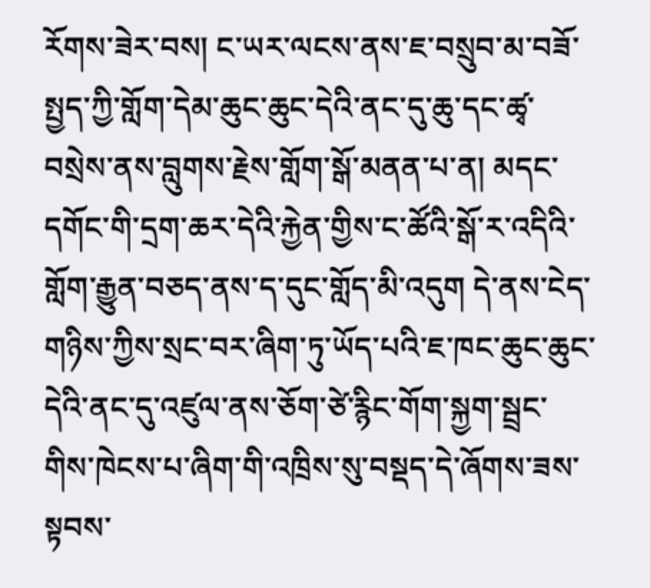རོགས་ཟེར་བས། ང་ཡར་ལངས་ནས་ཇ་བསྲུབ་མ་བཟོ་སྤྱད་ཀྱི་གློག་དེམ་ཆུང་ཆུང་དེའི་ནང་དུ་ཆུ་དང་ཚྭ་བསྲེས་ནས་བླུགས་རྗེས་གློག་སྒོ་མནན་པ་ན། མདང་དགོང་གི་དྲག་ཆར་དེའི་རྐྱེན་གྱིས་ང་ཚོའི་སྒོ་ར་འདིའི་གློག་རྒྱུན་བཅད་ནས་ད་དུང་གློད་མི་འདུག དེ་ནས་ངེད་གཉིས་ཀྱིས་སྲང་བར་ཞིག་ཏུ་ཡོད་པའི་ཇ་ཁང་ཆུང་ཆུང་དེའི་ནང་དུ་འཛུལ་ནས་ཅོག་ཙེ་རྙིང་གོག་སྐྱག་སྦྲང་གིས་ཁེངས་པ་ཞིག་གི་འཁྲིས་སུ་བསྡད་དེ་ཞོགས་ཟས་སྟབས་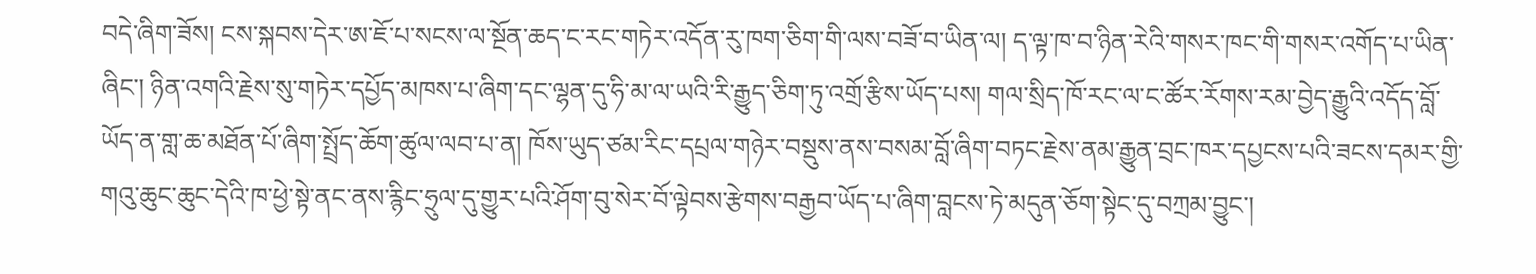བདེ་ཞིག་ཟོས། ངས་སྐབས་དེར་ཨ་ཇོ་པ་སངས་ལ་སྔོན་ཆད་ང་རང་གཏེར་འདོན་རུ་ཁག་ཅིག་གི་ལས་བཟོ་བ་ཡིན་ལ། ད་ལྟ་ཁ་བ་ཉིན་རེའི་གསར་ཁང་གི་གསར་འགོད་པ་ཡིན་ཞིང་། ཉིན་འགའི་རྗེས་སུ་གཏེར་དཔྱོད་མཁས་པ་ཞིག་དང་ལྷན་དུ་ཧི་མ་ལ་ཡའི་རི་རྒྱུད་ཅིག་ཏུ་འགྲོ་རྩིས་ཡོད་པས། གལ་སྲིད་ཁོ་རང་ལ་ང་ཚོར་རོགས་རམ་བྱེད་རྒྱུའི་འདོད་བློ་ཡོད་ན་གླ་ཆ་མཐོན་པོ་ཞིག་སྤྲོད་ཆོག་ཚུལ་ལབ་པ་ན། ཁོས་ཡུད་ཙམ་རིང་དཔྲལ་གཉེར་བསྡུས་ནས་བསམ་བློ་ཞིག་བཏང་རྗེས་ནམ་རྒྱུན་བྲང་ཁར་དཔྱངས་པའི་ཟངས་དམར་གྱི་གའུ་ཆུང་ཆུང་དེའི་ཁ་ཕྱེ་སྟེ་ནང་ནས་རྙིང་ཧྲུལ་དུ་གྱུར་པའི་ཤོག་བུ་སེར་བོ་ལྟེབས་རྩེགས་བརྒྱབ་ཡོད་པ་ཞིག་བླངས་ཏེ་མདུན་ཅོག་སྟེང་དུ་བཀྲམ་བྱུང་།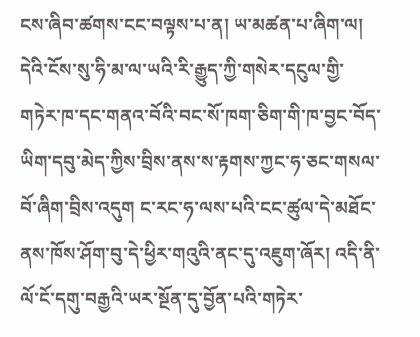ངས་ཞིབ་ཚགས་ངང་བལྟས་པ་ན། ཡ་མཚན་པ་ཞིག་ལ། དེའི་ངོས་སུ་ཧི་མ་ལ་ཡའི་རི་རྒྱུད་ཀྱི་གསེར་དངུལ་གྱི་གཏེར་ཁ་དང་གནའ་བོའི་བང་སོ་ཁག་ཅིག་གི་ཁ་བྱང་བོད་ཡིག་དབུ་མེད་ཀྱིས་བྲིས་ནས་ས་རྟགས་ཀྱང་ཧ་ཅང་གསལ་བོ་ཞིག་བྲིས་འདུག ང་རང་ཧ་ལས་པའི་ངང་ཚུལ་དེ་མཐོང་ནས་ཁོས་ཤོག་བུ་དེ་ཕྱིར་གའུའི་ནང་དུ་འཇུག་ཞོར། འདི་ནི་ལོ་ངོ་དགུ་བརྒྱའི་ཡར་སྔོན་དུ་བྱོན་པའི་གཏེར་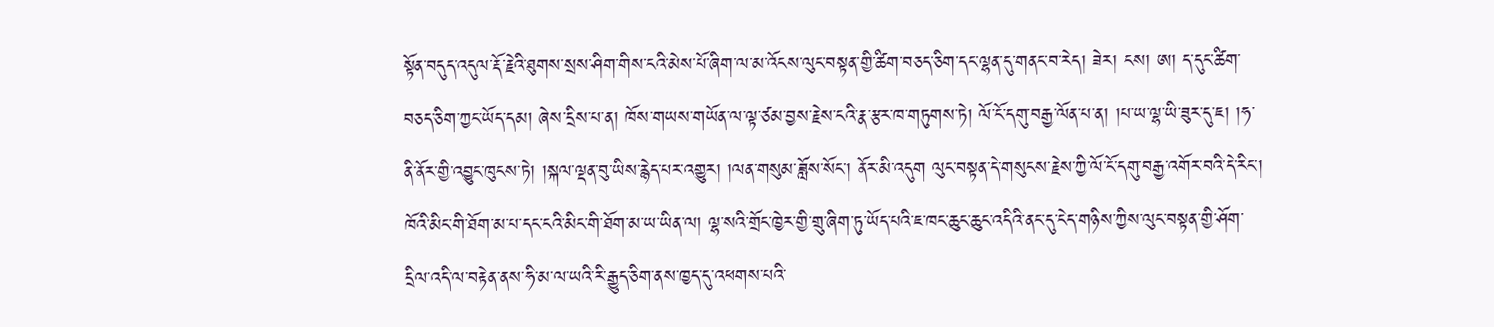སྟོན་བདུད་འདུལ་རྡོ་རྗེའི་ཐུགས་སྲས་ཤིག་གིས་ངའི་མེས་པོ་ཞིག་ལ་མ་འོངས་ལུང་བསྟན་གྱི་ཚིག་བཅད་ཅིག་དང་ལྷན་དུ་གནང་བ་རེད། ཟེར། ངས། ཨ། ད་དུང་ཚིག་བཅད་ཅིག་ཀྱང་ཡོད་དམ། ཞེས་དྲིས་པ་ན། ཁོས་གཡས་གཡོན་ལ་ལྟ་ཙམ་བྱས་རྗེས་ངའི་རྣ་རྩར་ཁ་གཏུགས་ཏེ། ལོ་ངོ་དགུ་བརྒྱ་ལོན་པ་ན། །པ་ཡ་ལྷ་ཡི་ཟུར་དུ་ཇ། །ཧ་ནི་ནོར་གྱི་འབྱུང་ཁུངས་ཏེ། །སྐལ་ལྡན་བུ་ཡིས་རྙེད་པར་འགྱུར། །ལན་གསུམ་ཟློས་སོང་། ནོར་མི་འདུག ལུང་བསྟན་དེ་གསུངས་རྗེས་ཀྱི་ལོ་ངོ་དགུ་བརྒྱ་འགོར་བའི་དེ་རིང་། ཁོའི་མིང་གི་ཐོག་མ་པ་དང་ངའི་མིང་གི་ཐོག་མ་ཡ་ཡིན་ལ། ལྷ་སའི་གྲོང་ཁྱེར་གྱི་གྲུ་ཞིག་ཏུ་ཡོད་པའི་ཇ་ཁང་ཆུང་ཆུང་འདིའི་ནང་དུ་ངེད་གཉིས་ཀྱིས་ལུང་བསྟན་གྱི་ཤོག་དྲིལ་འདི་ལ་བརྟེན་ནས་ཧི་མ་ལ་ཡའི་རི་རྒྱུད་ཅིག་ནས་ཁྱད་དུ་འཕགས་པའི་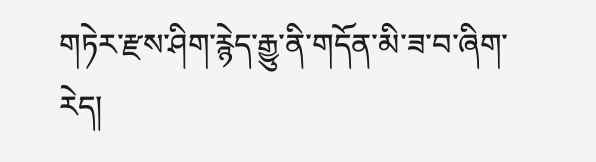གཏེར་རྫས་ཤིག་རྙེད་རྒྱུ་ནི་གདོན་མི་ཟ་བ་ཞིག་རེད།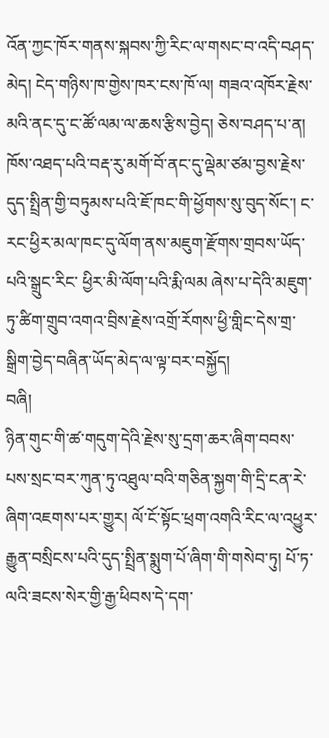འོན་ཀྱང་ཁོར་གནས་སྐབས་ཀྱི་རིང་ལ་གསང་བ་འདི་བཤད་མེད། ངེད་གཉིས་ཁ་གྱེས་ཁར་ངས་ཁོ་ལ། གཟའ་འཁོར་རྗེས་མའི་ནང་དུ་ང་ཚོ་ལམ་ལ་ཆས་རྩིས་བྱེད། ཅེས་བཤད་པ་ན། ཁོས་འཐད་པའི་བརྡ་རུ་མགོ་བོ་ནང་དུ་ལྡེམ་ཙམ་བྱས་རྗེས་དུད་སྤྲིན་གྱི་བཏུམས་པའི་ཇོ་ཁང་གི་ཕྱོགས་སུ་བུད་སོང་། ང་རང་ཕྱིར་མལ་ཁང་དུ་ལོག་ནས་མཇུག་རྫོགས་གྲབས་ཡོད་པའི་སྒྲུང་རིང་ ཕྱིར་མི་ལོག་པའི་རྨི་ལམ ཞེས་པ་དེའི་མཇུག་ཏུ་ཚིག་གྲུབ་འགའ་བྲིས་རྗེས་འགྲོ་རོགས་ཕྱི་གླིང་དེས་གྲ་སྒྲིག་བྱེད་བཞིན་ཡོད་མེད་ལ་ལྟ་བར་བསྐྱོད།
བཞི།
ཉིན་གུང་གི་ཚ་གདུག་དེའི་རྗེས་སུ་དྲག་ཆར་ཞིག་བབས་པས་སྲང་བར་ཀུན་ཏུ་འཐུལ་བའི་གཅིན་སྐྱག་གི་དྲི་ངན་རེ་ཞིག་འཇགས་པར་གྱུར། ལོ་ངོ་སྟོང་ཕྲག་འགའི་རིང་ལ་འཕྱུར་རྒྱུན་བསྲིངས་པའི་དུད་སྤྲིན་སྨུག་པོ་ཞིག་གི་གསེབ་ཏུ། པོ་ཏ་ལའི་ཟངས་སེར་གྱི་རྒྱ་ཕིབས་དེ་དག་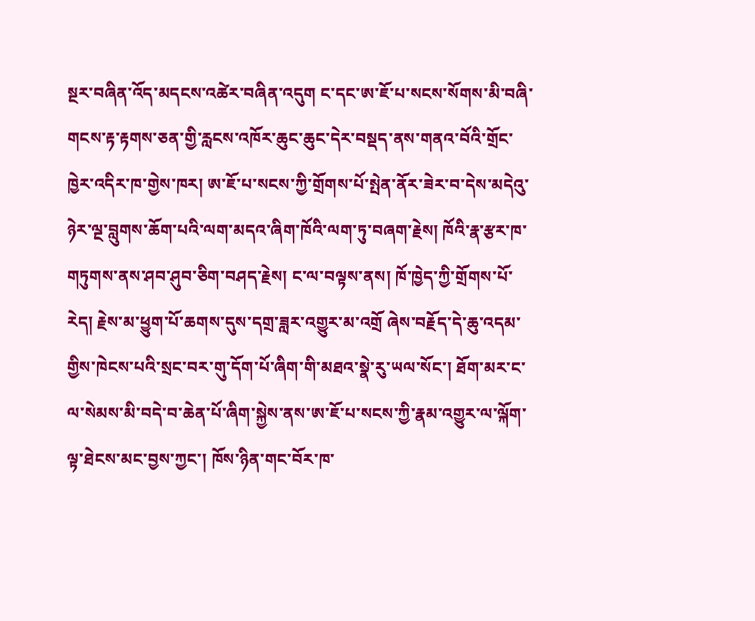སྔར་བཞིན་འོད་མདངས་འཚེར་བཞིན་འདུག ང་དང་ཨ་ཇོ་པ་སངས་སོགས་མི་བཞི་གངས་རྟ་རྟགས་ཅན་གྱི་རླངས་འཁོར་ཆུང་ཆུང་དེར་བསྡད་ནས་གནའ་བོའི་གྲོང་ཁྱེར་འདིར་ཁ་གྱེས་ཁར། ཨ་ཇོ་པ་སངས་ཀྱི་གྲོགས་པོ་སྤེན་ནོར་ཟེར་བ་དེས་མདེའུ་ཉེར་ལྔ་བླུགས་ཆོག་པའི་ལག་མདའ་ཞིག་ཁོའི་ལག་ཏུ་བཞག་རྗེས། ཁོའི་རྣ་རྩར་ཁ་གཏུགས་ནས་ཤབ་ཤུབ་ཅིག་བཤད་རྗེས། ང་ལ་བལྟས་ནས། ཁོ་ཁྱེད་ཀྱི་གྲོགས་པོ་རེད། རྗེས་མ་ཕྱུག་པོ་ཆགས་དུས་དགྲ་ཟླར་འགྱུར་མ་འགྲོ ཞེས་བརྗོད་དེ་ཆུ་འདམ་གྱིས་ཁེངས་པའི་སྲང་བར་གུ་དོག་པོ་ཞིག་གི་མཐའ་སྣེ་རུ་ཡལ་སོང་། ཐོག་མར་ང་ལ་སེམས་མི་བདེ་བ་ཆེན་པོ་ཞིག་སྐྱེས་ནས་ཨ་ཇོ་པ་སངས་ཀྱི་རྣམ་འགྱུར་ལ་ལྐོག་ལྟ་ཐེངས་མང་བྱས་ཀྱང་། ཁོས་ཉིན་གང་བོར་ཁ་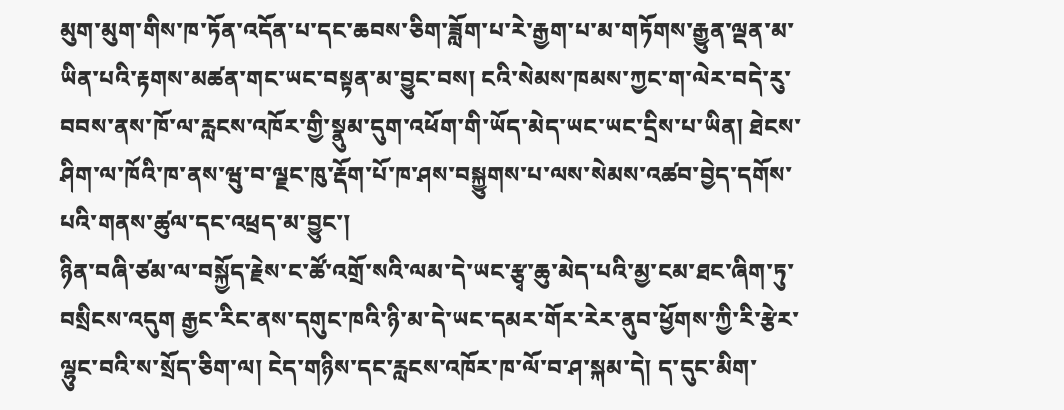མུག་མུག་གིས་ཁ་ཏོན་འདོན་པ་དང་ཆབས་ཅིག་ཟློག་པ་རེ་རྒྱག་པ་མ་གཏོགས་རྒྱུན་ལྡན་མ་ཡིན་པའི་རྟགས་མཚན་གང་ཡང་བསྟན་མ་བྱུང་བས། ངའི་སེམས་ཁམས་ཀྱང་ག་ལེར་བདེ་རུ་བབས་ནས་ཁོ་ལ་རླངས་འཁོར་གྱི་སྣུམ་དུག་འཕོག་གི་ཡོད་མེད་ཡང་ཡང་དྲིས་པ་ཡིན། ཐེངས་ཤིག་ལ་ཁོའི་ཁ་ནས་ཝུ་བ་ལྗང་ཁུ་རྡོག་པོ་ཁ་ཤས་བསྐྱུགས་པ་ལས་སེམས་འཚབ་བྱེད་དགོས་པའི་གནས་ཚུལ་དང་འཕྲད་མ་བྱུང་།
ཉིན་བཞི་ཙམ་ལ་བསྐྱོད་རྗེས་ང་ཚོ་འགྲོ་སའི་ལམ་དེ་ཡང་རྩྭ་ཆུ་མེད་པའི་མྱ་ངམ་ཐང་ཞིག་ཏུ་བསྲིངས་འདུག རྒྱང་རིང་ནས་དགུང་ཁའི་ཉི་མ་དེ་ཡང་དམར་གོར་རེར་ནུབ་ཕྱོགས་ཀྱི་རི་རྩེར་ལྷུང་བའི་ས་སྲོད་ཅིག་ལ། ངེད་གཉིས་དང་རླངས་འཁོར་ཁ་ལོ་བ་ཤ་སྐམ་དེ། ད་དུང་མིག་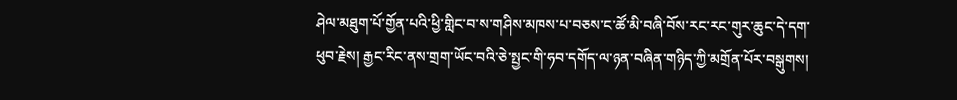ཤེལ་མཐུག་པོ་གྱོན་པའི་ཕྱི་གླིང་བ་ས་གཤིས་མཁས་པ་བཅས་ང་ཚོ་མི་བཞི་བོས་རང་རང་གུར་ཆུང་དེ་དག་ཕུབ་རྗེས། རྒྱང་རིང་ནས་གྲག་ཡོང་བའི་ཅེ་སྤྱང་གི་ཧབ་དགོད་ལ་ཉན་བཞིན་གཉིད་ཀྱི་མགྲོན་པོར་བསྒུགས།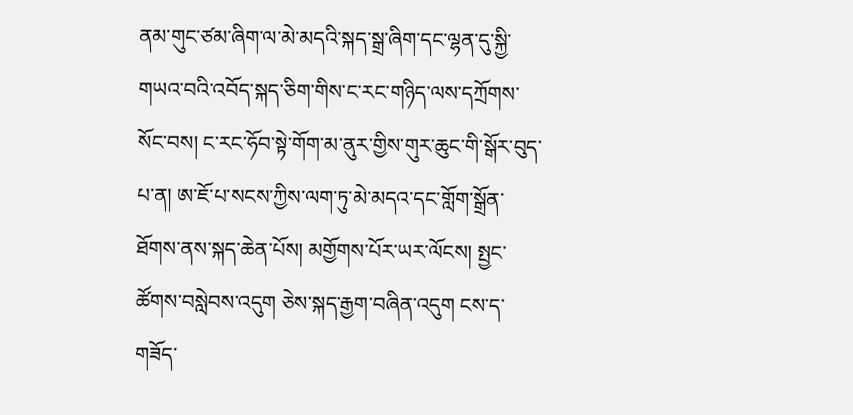ནམ་གུང་ཙམ་ཞིག་ལ་མེ་མདའི་སྐད་སྒྲ་ཞིག་དང་ལྷན་དུ་སྐྱི་གཡའ་བའི་འབོད་སྐད་ཅིག་གིས་ང་རང་གཉིད་ལས་དཀྲོགས་སོང་བས། ང་རང་ཧོབ་སྟེ་གོག་མ་ནུར་གྱིས་གུར་ཆུང་གི་སྒོར་བུད་པ་ན། ཨ་ཇོ་པ་སངས་ཀྱིས་ལག་ཏུ་མེ་མདའ་དང་གློག་སྒྲོན་ཐོགས་ནས་སྐད་ཆེན་པོས། མགྱོགས་པོར་ཡར་ལོངས། སྤྱང་ཚོགས་བསླེབས་འདུག ཅེས་སྐད་རྒྱག་བཞིན་འདུག ངས་ད་གཟོད་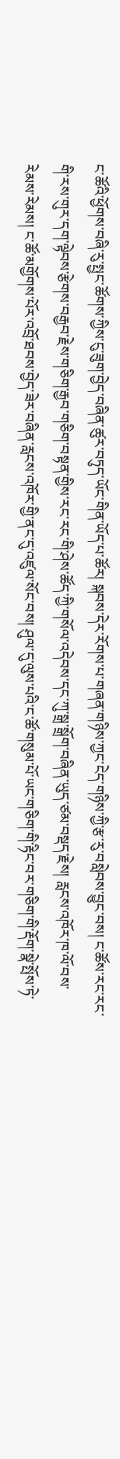ང་ཚོའི་ཕྱོགས་བཞི་རུ་སྤྱང་ཚོགས་ཀྱིས་ངུ་ཟུག་བྱེད་བཞིན་ཚུར་བཏུད་ཡོང་གིན་ཡོད་པ་ཚོར། སྐབས་དེར་རོགས་པ་གཞན་གཉིས་ཀྱང་ངེད་གཉིས་ཀྱི་རྩ་རུ་བསླེབས་བྱུང་བས། ང་ཚོས་རང་རང་གི་རས་གུར་དག་ལྟེབས་རྩེགས་བརྒྱབ་རྗེས་གཅིག་རྒྱབ་གཅིག་བསྟན་གྱིས་རང་རང་གི་ཤེས་ཚོད་ཀྱི་གསོལ་འདེབས་དང་ཀུ་སྒྲ་སྒྲོག་བཞིན་ཡུད་ཙམ་བསྡད་རྗེས། རླངས་འཁོར་ཁ་ལོ་བས་རེམས་རེམས། ང་ཚོ་མགྱོགས་པོར་འབྲོ་ཐབས་བྱེད་ཟེར་བཞིན་རླངས་འཁོར་གྱི་ནང་དུ་འཛུལ་སོང་བས། ཤུལ་དུ་ལུས་པའི་ང་ཚོ་གསུམ་པོ་ཡང་གཅིག་གི་རྟིང་བར་གཅིག་གི་རྡོག་སྣེ་སྤོས་ཏེ་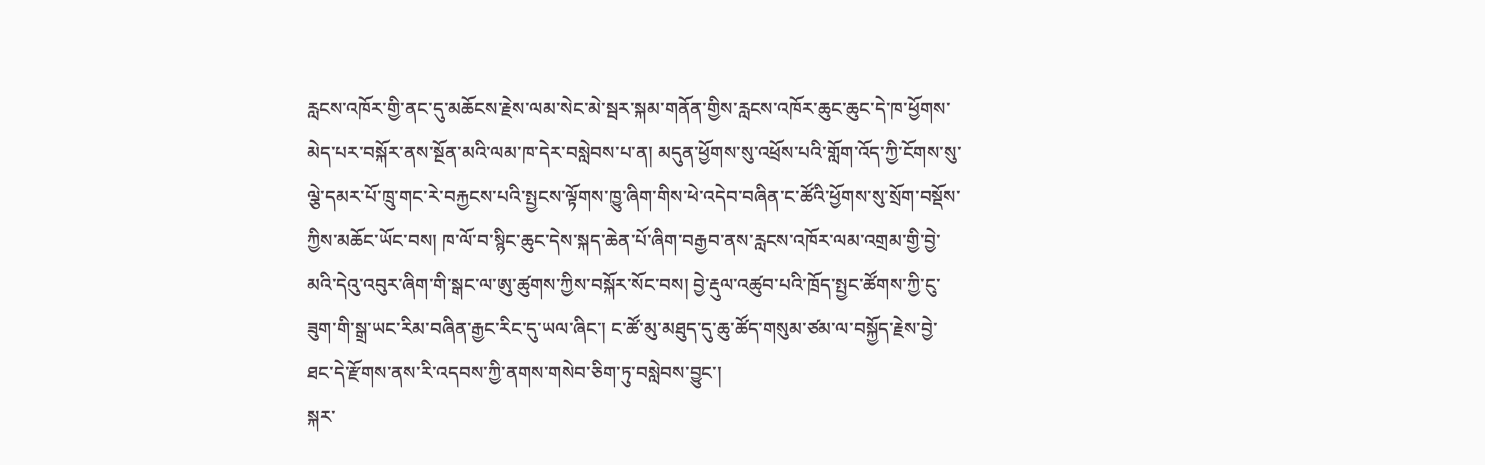རླངས་འཁོར་གྱི་ནང་དུ་མཆོངས་རྗེས་ལམ་སེང་མེ་སྦར་སྐམ་གནོན་གྱིས་རླངས་འཁོར་ཆུང་ཆུང་དེ་ཁ་ཕྱོགས་མེད་པར་བསྐོར་ནས་སྔོན་མའི་ལམ་ཁ་དེར་བསླེབས་པ་ན། མདུན་ཕྱོགས་སུ་འཕྲོས་པའི་གློག་འོད་ཀྱི་ངོགས་སུ་ལྕེ་དམར་པོ་ཁྲུ་གང་རེ་བརྐྱངས་པའི་སྤྱངས་ལྟོགས་ཁྱུ་ཞིག་གིས་ཕེ་འདེབ་བཞིན་ང་ཚོའི་ཕྱོགས་སུ་སྲོག་བསྡོས་ཀྱིས་མཆོང་ཡོང་བས། ཁ་ལོ་བ་སྙིང་ཆུང་དེས་སྐད་ཆེན་པོ་ཞིག་བརྒྱབ་ནས་རླངས་འཁོར་ལམ་འགྲམ་གྱི་བྱེ་མའི་དེའུ་འབུར་ཞིག་གི་སྒང་ལ་ཨུ་ཚུགས་ཀྱིས་བསྐོར་སོང་བས། བྱེ་རྡུལ་འཚུབ་པའི་ཁྲོད་སྤྱང་ཚོགས་ཀྱི་ངུ་ཟུག་གི་སྒྲ་ཡང་རིམ་བཞིན་རྒྱང་རིང་དུ་ཡལ་ཞིང་། ང་ཚོ་མུ་མཐུད་དུ་ཆུ་ཚོད་གསུམ་ཙམ་ལ་བསྐྱོད་རྗེས་བྱེ་ཐང་དེ་རྫོགས་ནས་རི་འདབས་ཀྱི་ནགས་གསེབ་ཅིག་ཏུ་བསླེབས་བྱུང་།
སྐར་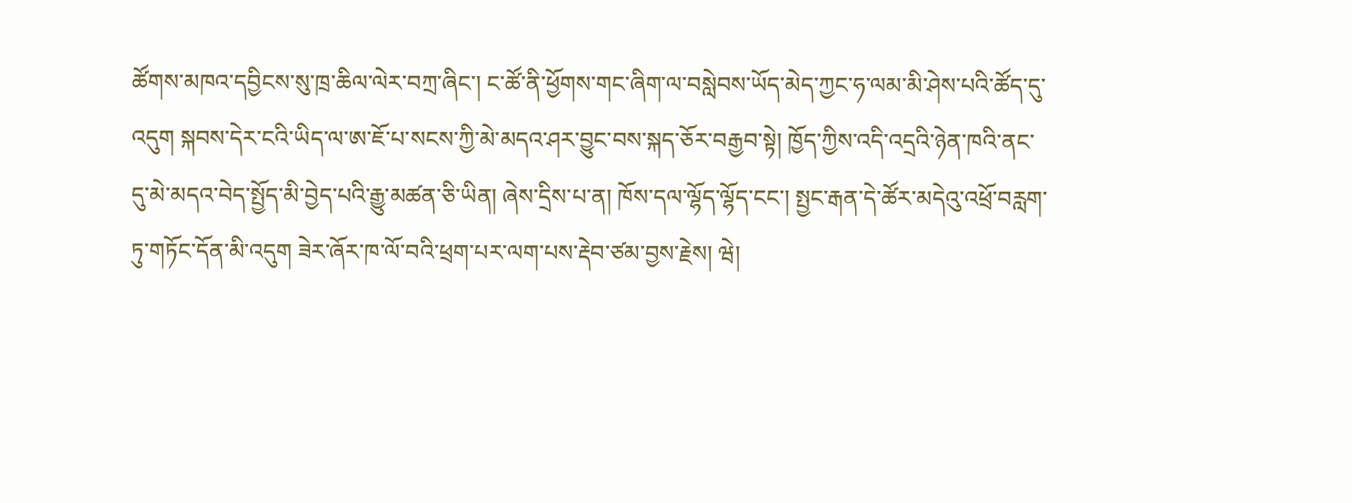ཚོགས་མཁའ་དབྱིངས་སུ་ཁྲ་ཆིལ་ལེར་བཀྲ་ཞིང་། ང་ཚོ་ནི་ཕྱོགས་གང་ཞིག་ལ་བསླེབས་ཡོད་མེད་ཀྱང་ཧ་ལམ་མི་ཤེས་པའི་ཚོད་དུ་འདུག སྐབས་དེར་ངའི་ཡིད་ལ་ཨ་ཇོ་པ་སངས་ཀྱི་མེ་མདའ་ཤར་བྱུང་བས་སྐད་ཅོར་བརྒྱབ་སྟེ། ཁྱོད་ཀྱིས་འདི་འདྲའི་ཉེན་ཁའི་ནང་དུ་མེ་མདའ་བེད་སྤྱོད་མི་བྱེད་པའི་རྒྱུ་མཚན་ཅི་ཡིན། ཞེས་དྲིས་པ་ན། ཁོས་དལ་ལྷོད་ལྷོད་ངང་། སྤྱང་རྒན་དེ་ཚོར་མདེའུ་འཕྲོ་བརླག་ཏུ་གཏོང་དོན་མི་འདུག ཟེར་ཞོར་ཁ་ལོ་བའི་ཕྲག་པར་ལག་པས་རྡེབ་ཙམ་བྱས་རྗེས། ཝེ།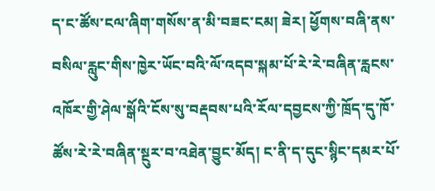ད་ང་ཚོས་ངལ་ཞིག་གསོས་ན་མི་བཟང་ངམ། ཟེར། ཕྱོགས་བཞི་ནས་བསིལ་རླུང་གིས་ཁྱེར་ཡོང་བའི་ལོ་འདབ་སྐམ་པོ་རེ་རེ་བཞིན་རླངས་འཁོར་གྱི་ཤེལ་སྒོའི་ངོས་སུ་བརྡབས་པའི་རོལ་དབྱངས་ཀྱི་ཁྲོད་དུ་ཁོ་ཚོས་རེ་རེ་བཞིན་སྔུར་བ་འཐེན་བྱུང་མོད། ང་ནི་ད་དུང་སྙིང་དམར་པོ་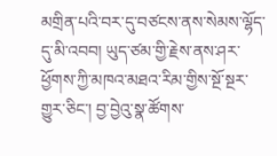མགྲིན་པའི་བར་དུ་བཙངས་ནས་སེམས་ལྷོད་དུ་མི་འབབ། ཡུད་ཙམ་གྱི་རྗེས་ནས་ཤར་ཕྱོགས་ཀྱི་མཁའ་མཐའ་རིམ་གྱིས་སྔོ་སྔར་གྱུར་ཅིང་། བྱ་བྱེའུ་སྣ་ཚོགས་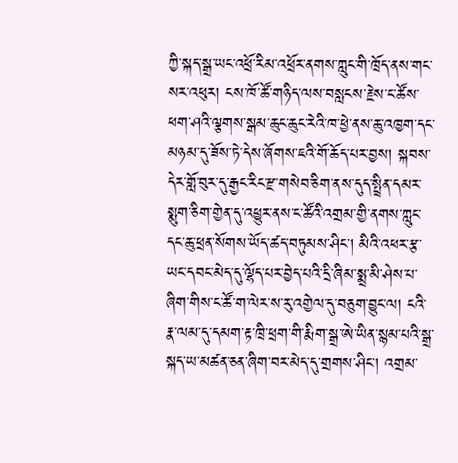ཀྱི་སྐད་སྒྲ་ཡང་འཕྲོ་རིམ་འཕྲོར་ནགས་ཀླུང་གི་ཁྲོད་ནས་གང་སར་འཕུར། ངས་ཁོ་ཚོ་གཉིད་ལས་བསླངས་རྗེས་ང་ཚོས་ཕག་ཤའི་ལྕགས་སྒམ་ཆུང་ཆུང་རེའི་ཁ་ཕྱེ་ནས་ཆུ་འཁྱག་དང་མཉམ་དུ་ཟོས་ཏེ་དེས་ཞོགས་ཇའི་གོ་ཆོད་པར་བྱས། སྐབས་དེར་གློ་བུར་དུ་རྒྱང་རིང་རྫ་གསེབ་ཅིག་ནས་དུད་སྤྲིན་དམར་སྨུག་ཅིག་གྱེན་དུ་འཕྱུར་ནས་ང་ཚོའི་འགྲམ་གྱི་ནགས་ཀླུང་དང་ཆུ་ཕྲན་སོགས་ཡོད་ཚད་བཏུམས་ཤིང་། མིའི་འཕར་རྩ་ཡང་དབང་མེད་དུ་ལྷོད་པར་བྱེད་པའི་དྲི་ཞིམ་སྨྲ་མི་ཤེས་པ་ཞིག་གིས་ང་ཚོ་ག་ལེར་ས་རུ་འགྱེལ་དུ་བཅུག་བྱུང་ལ། ངའི་རྣ་ལམ་དུ་དམག་རྟ་ཁྲི་ཕྲག་གི་རྨིག་སྒྲ་ཨེ་ཡིན་སྙམ་པའི་སྒྲ་སྐད་ཡ་མཚན་ཅན་ཞིག་བར་མེད་དུ་གྲགས་ཤིང་། འགྲམ་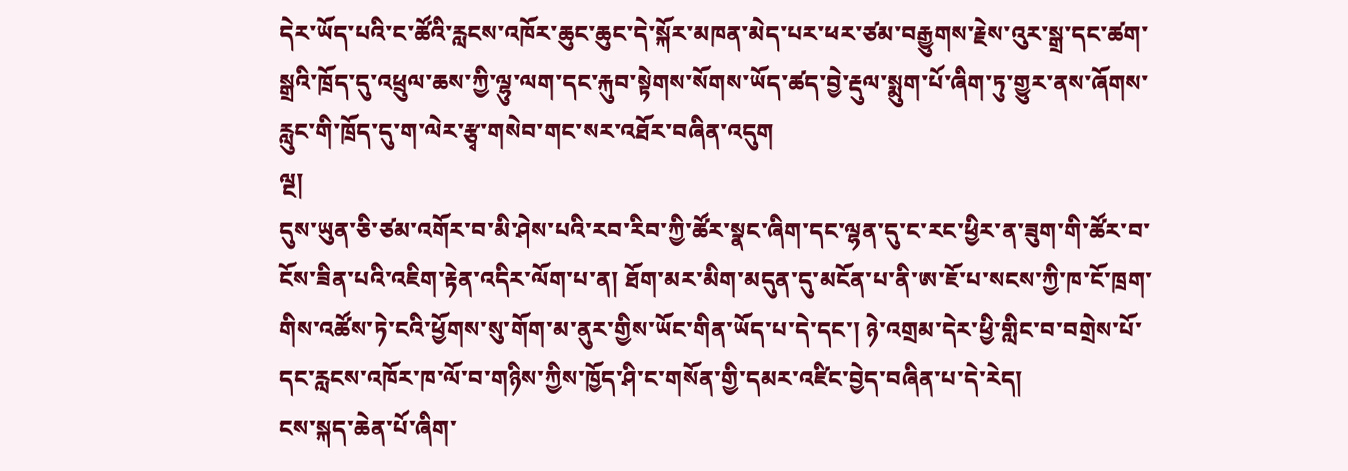དེར་ཡོད་པའི་ང་ཚོའི་རླངས་འཁོར་ཆུང་ཆུང་དེ་སྐོར་མཁན་མེད་པར་ཕར་ཙམ་བརྒྱུགས་རྗེས་འུར་སྒྲ་དང་ཚག་སྒྲའི་ཁྲོད་དུ་འཕྲུལ་ཆས་ཀྱི་ལྷུ་ལག་དང་རྐུབ་སྟེགས་སོགས་ཡོད་ཚད་བྱེ་རྡུལ་སྨུག་པོ་ཞིག་ཏུ་གྱུར་ནས་ཞོགས་རླུང་གི་ཁྲོད་དུ་ག་ལེར་རྩྭ་གསེབ་གང་སར་འཐོར་བཞིན་འདུག
ལྔ།
དུས་ཡུན་ཅི་ཙམ་འགོར་བ་མི་ཤེས་པའི་རབ་རིབ་ཀྱི་ཚོར་སྣང་ཞིག་དང་ལྷན་དུ་ང་རང་ཕྱིར་ན་ཟུག་གི་ཚོར་བ་ངོས་ཟིན་པའི་འཇིག་རྟེན་འདིར་ལོག་པ་ན། ཐོག་མར་མིག་མདུན་དུ་མངོན་པ་ནི་ཨ་ཇོ་པ་སངས་ཀྱི་ཁ་ངོ་ཁྲག་གིས་འཚོས་ཏེ་ངའི་ཕྱོགས་སུ་གོག་མ་ནུར་གྱིས་ཡོང་གིན་ཡོད་པ་དེ་དང་། ཉེ་འགྲམ་དེར་ཕྱི་གླིང་བ་བགྲེས་པོ་དང་རླངས་འཁོར་ཁ་ལོ་བ་གཉིས་ཀྱིས་ཁྱོད་ཤི་ང་གསོན་གྱི་དམར་འཛིང་བྱེད་བཞིན་པ་དེ་རེད།
ངས་སྐད་ཆེན་པོ་ཞིག་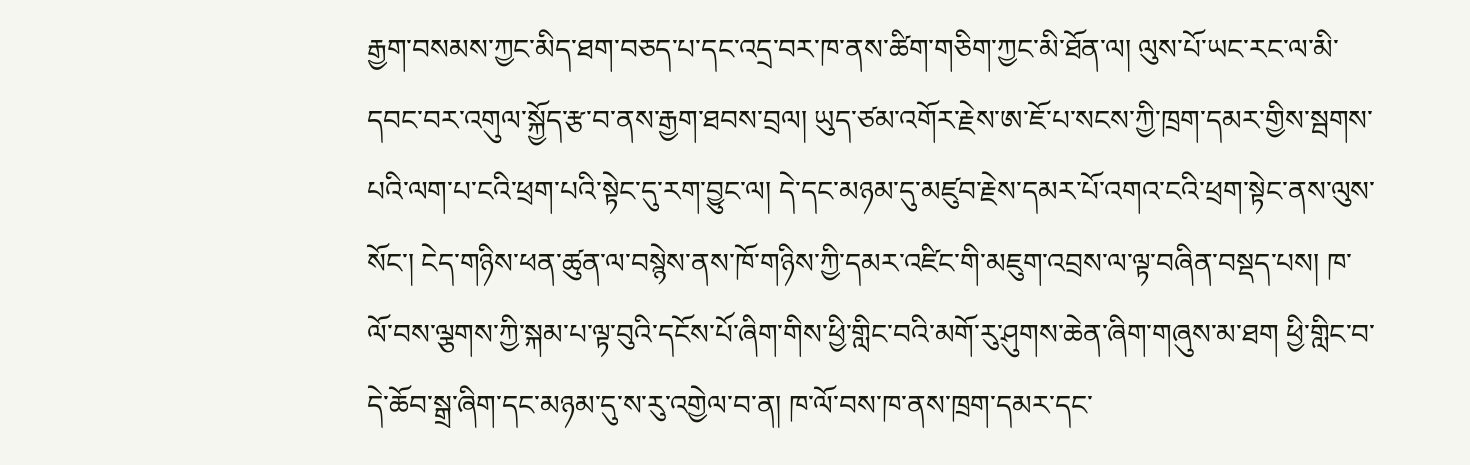རྒྱག་བསམས་ཀྱང་མིད་ཐག་བཅད་པ་དང་འདྲ་བར་ཁ་ནས་ཚིག་གཅིག་ཀྱང་མི་ཐོན་ལ། ལུས་པོ་ཡང་རང་ལ་མི་དབང་བར་འགུལ་སྐྱོད་རྩ་བ་ནས་རྒྱག་ཐབས་བྲལ། ཡུད་ཙམ་འགོར་རྗེས་ཨ་ཇོ་པ་སངས་ཀྱི་ཁྲག་དམར་གྱིས་སྦགས་པའི་ལག་པ་ངའི་ཕྲག་པའི་སྟེང་དུ་རག་བྱུང་ལ། དེ་དང་མཉམ་དུ་མཛུབ་རྗེས་དམར་པོ་འགའ་ངའི་ཕྲག་སྟེང་ནས་ལུས་སོང་། ངེད་གཉིས་ཕན་ཚུན་ལ་བསྙེས་ནས་ཁོ་གཉིས་ཀྱི་དམར་འཛིང་གི་མཇུག་འབྲས་ལ་ལྟ་བཞིན་བསྡད་པས། ཁ་ལོ་བས་ལྕགས་ཀྱི་སྐམ་པ་ལྟ་བུའི་དངོས་པོ་ཞིག་གིས་ཕྱི་གླིང་བའི་མགོ་རུ་ཤུགས་ཆེན་ཞིག་གཞུས་མ་ཐག ཕྱི་གླིང་བ་དེ་ཆོབ་སྒྲ་ཞིག་དང་མཉམ་དུ་ས་རུ་འགྱེལ་བ་ན། ཁ་ལོ་བས་ཁ་ནས་ཁྲག་དམར་དང་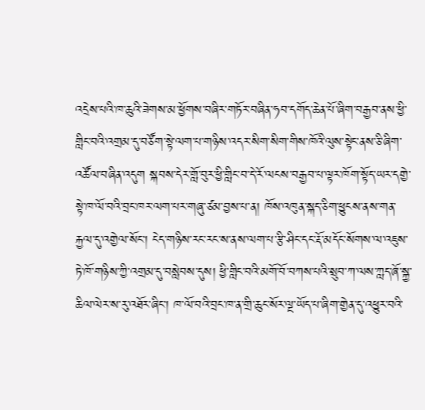འདྲེས་པའི་ཁ་ཆུའི་ཟེགས་མ་ཕྱོགས་བཞིར་གཏོར་བཞིན་ཧབ་དགོད་ཆེན་པོ་ཞིག་བརྒྱབ་ནས་ཕྱི་གླིང་བའི་འགྲམ་དུ་བཙོག་སྟེ་ལག་པ་གཉིས་འདར་སིག་སིག་གིས་ཁོའི་ལུས་སྟེང་ནས་ཅི་ཞིག་འཚོལ་བཞིན་འདུག སྐབས་དེར་གློ་བུར་ཕྱི་གླིང་བ་དེ་རོ་ལངས་བརྒྱབ་པ་ལྟར་ཁོག་སྟོད་ཡར་དགྱེ་སྟེ་ཁ་ལོ་བའི་བྲང་ཁར་ལག་པར་གཞུ་ཙམ་བྱས་པ་ན། ཁོས་འཁུན་སྐད་ཅིག་ཕྱུངས་ནས་གན་རྐྱལ་དུ་འགྱེལ་སོང་། ངེད་གཉིས་རང་རང་ས་ནས་ལག་པ་རྩི་ཤིང་དང་རྡོ་མདོང་སོགས་ལ་འཇུས་ཏེ་ཁོ་གཉིས་ཀྱི་འགྲམ་དུ་བསླེབས་དུས། ཕྱི་གླིང་བའི་མགོ་བོ་བཀས་པའི་སྲུབ་ཀ་ལས་ཀླད་ཞོ་སྐྱ་ཆིལ་ལེར་ས་རུ་འཐོར་ཞིང་། ཁ་ལོ་བའི་བྲང་ཁ་ན་གྲི་ཆུང་སོར་ལྔ་ཡོད་པ་ཞིག་གྱེན་དུ་འཕྱུར་བའི་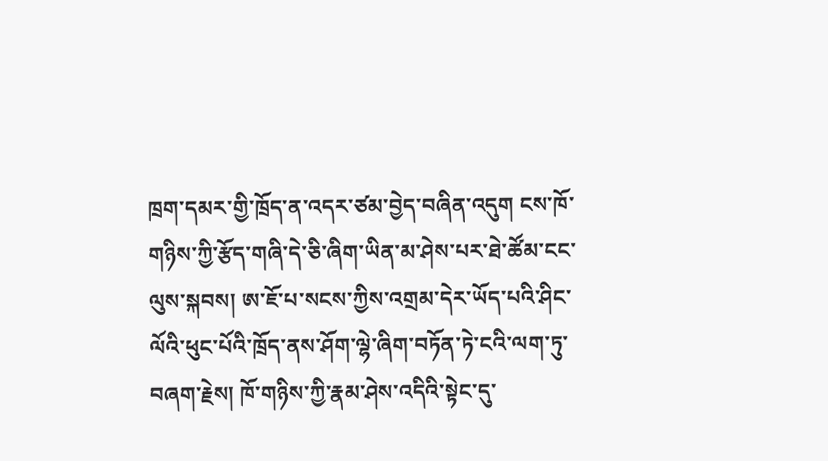ཁྲག་དམར་གྱི་ཁྲོད་ན་འདར་ཙམ་བྱེད་བཞིན་འདུག ངས་ཁོ་གཉིས་ཀྱི་རྩོད་གཞི་དེ་ཅི་ཞིག་ཡིན་མ་ཤེས་པར་ཐེ་ཚོམ་ངང་ལུས་སྐབས། ཨ་ཇོ་པ་སངས་ཀྱིས་འགྲམ་དེར་ཡོད་པའི་ཤིང་ལོའི་ཕུང་པོའི་ཁྲོད་ནས་ཤོག་ལྷེ་ཞིག་བཏོན་ཏེ་ངའི་ལག་ཏུ་བཞག་རྗེས། ཁོ་གཉིས་ཀྱི་རྣམ་ཤེས་འདིའི་སྟེང་དུ་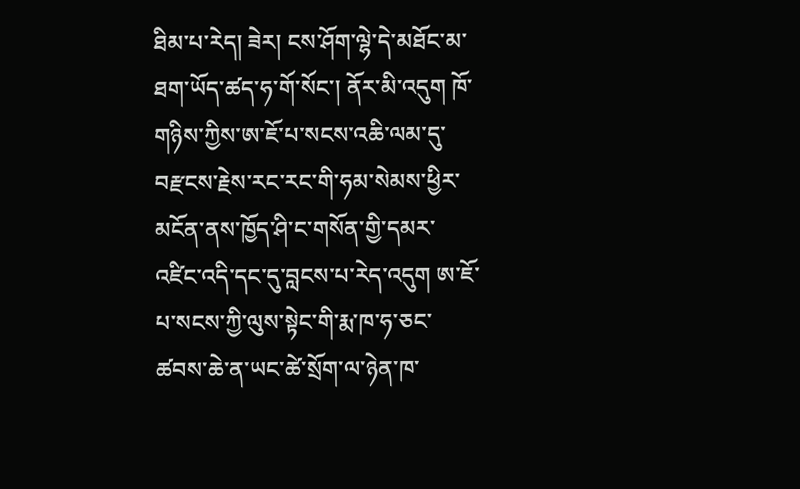ཐིམ་པ་རེད། ཟེར། ངས་ཤོག་ལྷེ་དེ་མཐོང་མ་ཐག་ཡོད་ཚད་ཧ་གོ་སོང་། ནོར་མི་འདུག ཁོ་གཉིས་ཀྱིས་ཨ་ཇོ་པ་སངས་འཆི་ལམ་དུ་བརྫངས་རྗེས་རང་རང་གི་ཧམ་སེམས་ཕྱིར་མངོན་ནས་ཁྱོད་ཤི་ང་གསོན་གྱི་དམར་འཛིང་འདི་དང་དུ་བླངས་པ་རེད་འདུག ཨ་ཇོ་པ་སངས་ཀྱི་ལུས་སྟེང་གི་རྨ་ཁ་ཧ་ཅང་ཚབས་ཆེ་ན་ཡང་ཚེ་སྲོག་ལ་ཉེན་ཁ་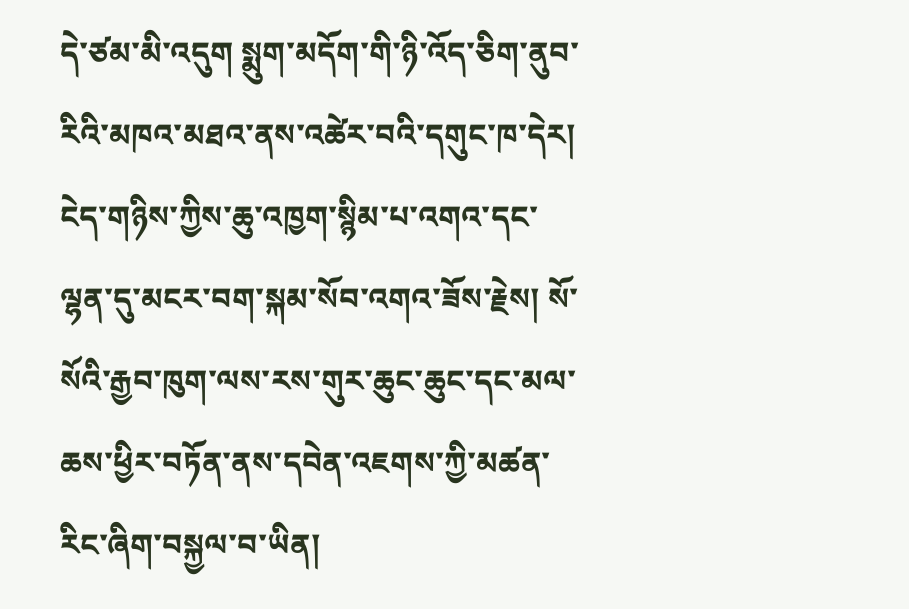དེ་ཙམ་མི་འདུག སྨུག་མདོག་གི་ཉི་འོད་ཅིག་ནུབ་རིའི་མཁའ་མཐའ་ནས་འཚེར་བའི་དགུང་ཁ་དེར། ངེད་གཉིས་ཀྱིས་ཆུ་འཁྱག་སྙིམ་པ་འགའ་དང་ལྷན་དུ་མངར་བག་སྐམ་སོབ་འགའ་ཟོས་རྗེས། སོ་སོའི་རྒྱབ་ཁུག་ལས་རས་གུར་ཆུང་ཆུང་དང་མལ་ཆས་ཕྱིར་བཏོན་ནས་དབེན་འཇགས་ཀྱི་མཚན་རིང་ཞིག་བསྐྱལ་བ་ཡིན།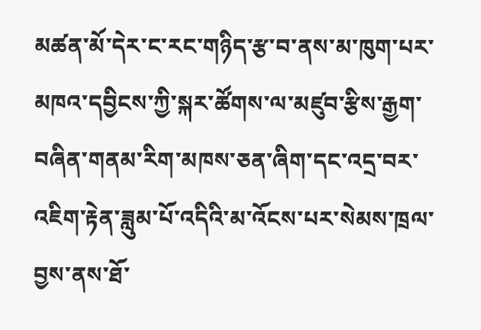མཚན་མོ་དེར་ང་རང་གཉིད་རྩ་བ་ནས་མ་ཁུག་པར་མཁའ་དབྱིངས་ཀྱི་སྐར་ཚོགས་ལ་མཛུབ་རྩིས་རྒྱག་བཞིན་གནམ་རིག་མཁས་ཅན་ཞིག་དང་འདྲ་བར་འཇིག་རྟེན་ཟླུམ་པོ་འདིའི་མ་འོངས་པར་སེམས་ཁྲལ་བྱས་ནས་ཐོ་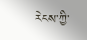རེངས་ཀྱི་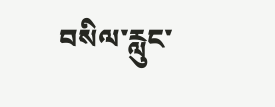བསིལ་རླུང་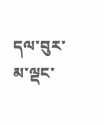དལ་བུར་མ་ལྡང་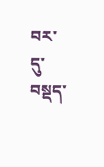བར་དུ་བསྡད་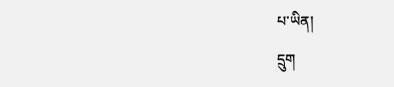པ་ཡིན།
དྲུག